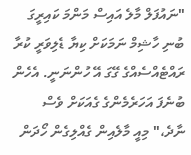"ނައުފަލް މާލެ އައިސް މަންމަ ކައިރީގަ ބުނި ހާޝިމް ނަމަކަށް ކިޔާ ޑެލިވަރީ ކުރާ ރައްޓެއްސެއްގެ ގޭގަ އޭ ހުންނަނީ. އެހެން ބުނެފަ އަހަރެމެންގެ ގެއަކަށް ވެސް ނާދެ،" މިއީ މާލެއިން ގެއްލިގެން ހޯދަން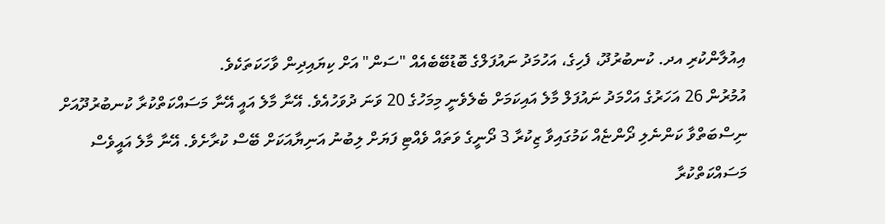އިއުލާންކުރި އދ. ކުނބުރުދޫ، ފެހިގެ، އަހުމަދު ނައުފަލްގެ ބޮޑުބޭބެއެއް "ސަން" އަށް ކިޔައިދިން ވާހަކަތަކެވެ.
އުމުރުން 26 އަހަރުގެ އަހްމަދު ނައުފަލް މާލެ އައިކަމަށް ބެލެވެނީ މިމަހުގެ 20 ވަނަ ދުވަހުއެވެ. އޭނާ މާލެ އައީ އޭނާ މަސައްކަތްކުރާ ކުނބުރުދޫއަށް ނިސްބަތްވާ ކަންނެލި ދޯންޏެއް ކަމުގައިވާ ޒިކުރާ 3 ދޯނީގެ ވަތައް ވެއްޓި ފަޔަށް ލިބުނު އަނިޔާއަކަށް ބޭސް ކުރާށެވެ. އޭނާ މާލެ އައީވެސް މަސައްކަތްކުރާ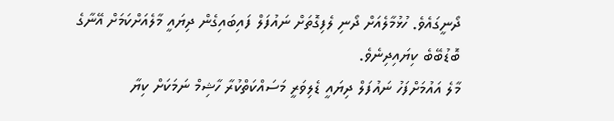ދޯނީގައެވެ. ހުޅުމާލެއަށް ދޯނި ލެފިގޮތަށް ނައުފަލް ފައިބައިގެން ދިޔައީ މާލެއަށްކަމަށް އޭނާގެ ބޮޑުބޭބެ ކިޔައިދިނެވެ.
މާލެ އައުމަށްފަހު ނައުފަލް ދިޔައީ ޑެލިވަރީ މަސައްކަތްކުރާ ހާޝިމް ނަމަކަށް ކިޔާ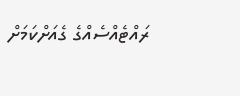ރައްޓެއްސެއްގެ ގެއަށްކަމަށް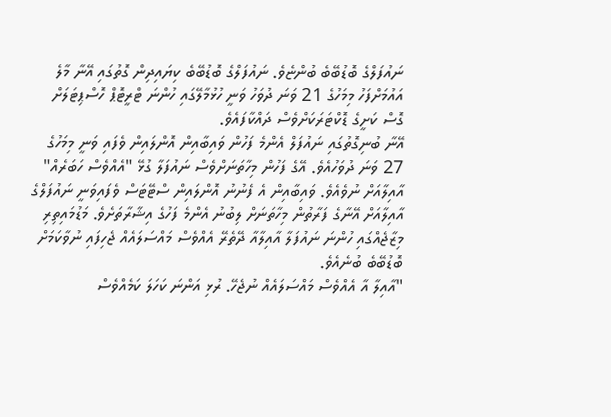ނައުފަލްގެ ބޮޑުބޭބެ ބުންޏެވެ. ނައުފަލްގެ ބޮޑުބޭބެ ކިޔައިދިން ގޮތުގައި އޭނާ މާލެ އައުމަށްފަހު މިމަހުގެ 21 ވަނަ ދުވަހު ވަނީ ހުޅުމާލޭގައި ހުންނަ ޓްރީޓޮޕް ހޮސްޕިޓަލަށް ގޮސް ކަށީގެ ޑޮކްޓަރަކަށްވެސް ދައްކާފައެވެ.
އޭނާ ބުނިގޮތުގައި ނައުފަލް އެންމެ ފަހުން ވައިބާއިން އޮންލައިން ވެފައި ވަނީ މިމަހުގެ 27 ވަނަ ދުވަހުއެވެ. އޭގެ ފަހުން މިހާތަނަށްވެސް ނައުފަލާ ގުޅޭ "އެއްވެސް ހަބަރެއް" އާއިލާއަށް ނުވެއެވެ. ވައިބާއިން އެ ފެނުނު އޮންލައިން ސްޓޭޓަސް ވެފައިވަނީ ނައުފަލްގެ އާއިލާއަށް އޭނާގެ ފަރާތުން މިހާތަނަށް ލިބުނު އެންމެ ފަހުގެ އިޝާރާތަށެވެ. މަޑުމައިތިރި މިޒާޖެއްގައި ހުންނަ ނައުފަލާ އާއިލާއާ ދޭތެރޭ އެއްވެސް މައްސަލައެއް ޖެހިފައި ނުވާކަމަށް ބޮޑުބޭބެ ބުނެއެވެ.
"އާއިލާ އާ އެއްވެސް މައްސަލައެއް ނުޖެހޭ. ރުޅި އަންނަ ކަހަލަ ކަމެއްވެސް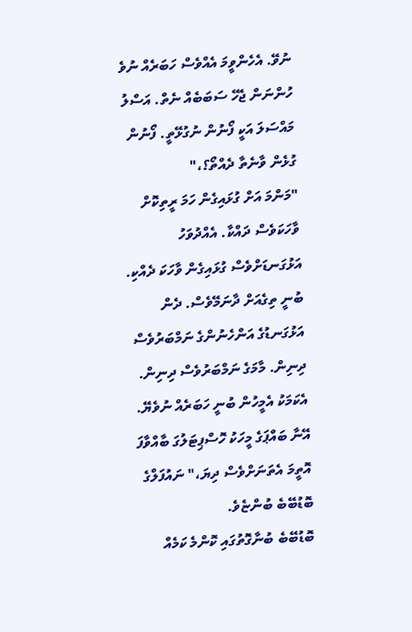ނުވޭ. އެހެންވީމަ އެއްވެސް ހަބަރެއް ނުވެ ހުންނަން ޖެހޭ ސަބަބެއް ނެތް. އަސްލު މައްސަލަ އަކީ ފޯނުން ނުގުޅޭތީ. ފޯނުން ގުޅެން ވާނެތާ ދެއްތޯ؟،"
"މަންމަ އަށް ގުޅައިގެން ހަމަ ރީތިކޮށް ވާހަކަވެސް ދައްކާ. އެއްދުވަހު އަޅުގަނޑަށްވެސް ގުޅައިގެން ވާހަކަ ދެއްކި. ބުނީ ތިގެއަށް ދާނަމޭވެސް. ދެން އަޅުގަނޑުގެ އަންހެނުންގެ ނަމްބަރުވެސް ދިނިން. މާމަގެ ނަމްބަރުވެސް ދިނިން. އެކަމަކު އެމީހުން ބުނީ ހަބަރެއް ނުވެޔޭ. އޭނާ ބައްޕަގެ މީހަކު ހޮސްޕިޓަލުގަ ބާއްވާފަ އޮތީމަ އެތަނަށްވެސް ދިޔަ،" ނައުފަލްގެ ބޮޑުބޭބެ ބުންޏެވެ.
ބޮޑުބޭބެ ބުނާގޮތުގައި ކޮންމެ ކަމެއް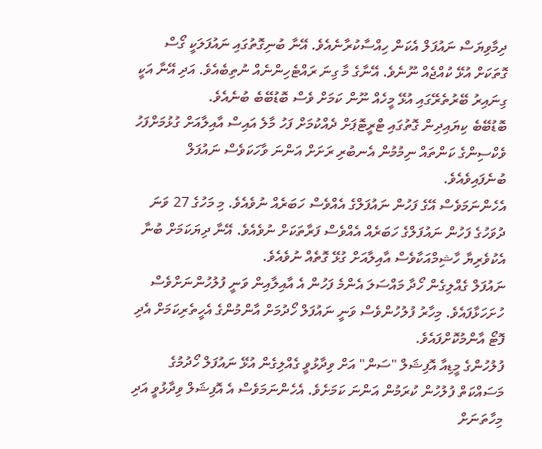ދިމާވިޔަސް ނައުފަލް އެކަން ހިއްސާކުރާނެއެވެ. އޭނާ ބުނިގޮތުގައި ނައުފަލަކީ ގޯސް ގޮތަކަށް އުޅޭ ކުއްޖެއް ނޫނެވެ. އޭނާގެ މާ ގިނަ ރައްޓެހިންނެއް ނުތިބެއެވެ. އަދި އޭނާ އަކީ ގިނައިރު ބޭރުތެރޭގައި އުޅޭ މީހެއް ނޫން ކަމަށް ވެސް ބޮޑުބޭބެ ބުނެއެވެ.
ބޮޑުބޭބެ ކިޔައިދިން ގޮތުގައި ޓްރީޓޮޕަށް ދެއްކުމަށް ފަހު މާލެ އައިސް އާއިލާއަށް ގުޅުމަށްފަހު ވެކްސިންގެ ކަންތައް ނިމުމުން އެނބުރި ރަށަށް އަންނަ ވާހަކަވެސް ނައުފަލް ބުނެފައިވެއެވެ.
އެހެންނަމަވެސް އޭގެ ފަހުން ނައުފަލްގެ އެއްވެސް ހަބަރެއް ނުވެއެވެ. މި މަހުގެ 27 ވަނަ ދުވަހުގެ ފަހުން ނައުފަލްގެ ހަބަރެއް އެއްވެސް ފަރާތަކަށް ނުވެއެވެ. އޭނާ ދިޔަކަމަށް ބުނާ އެކުވެރިޔާ ހާޝިމްއަކާވެސް އާއިލާއަށް ގުޅޭ ގޮތެއް ނުވެއެވެ.
ނައުފަލް ގެއްލިގެން ހޯދާ މައްސަލަ އެންމެ ފަހުން އެ އާއިލާއިން ވަނީ ފުލުހުންނަށްވެސް ހުށަހަޅާފައެވެ. މިހާރު ފުލުހުންވެސް ވަނީ ނައުފަލް ހޯދުމަށް އާންމުންގެ އެހީތެރިކަމަށް އެދި ފޮޓޯ އާންމުކޮށްފައެވެ.
ފުލުހުންގެ މީޑިއާ އޮފިޝަލް "ސަން" އަށް ވިދާޅުވީ ގެއްލިގެން އުޅޭ ނައުފަލް ހޯދުމުގެ މަސައްކަތް ފުލުހުން ކުރަމުން އަންނަ ކަމަށެވެ. އެހެންނަމަވެސް އެ އޮފިޝަލް ވިދާޅުވީ އަދި މިހާތަނަށް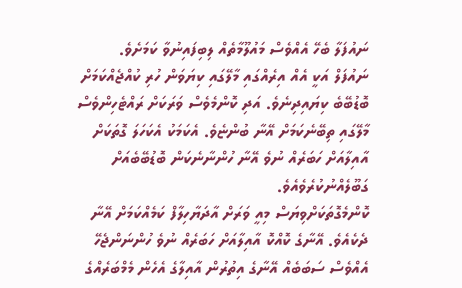ނައުފަލާ ބެހޭ އެއްވެސް މައުލޫމާތެއް ލިބިފައިނުވާ ކަމަށެވެ.
ނައުފަލް އަކީ އެއް އިރެއްގައި މާލޭގައި ކިޔަވަން ހުރި ކުއްޖެއްކަމަށް ބޮޑުބޭބެ ކިޔައިދިނެވެ. އަދި ކޮންމެވެސް ވަރަކަށް ރައްޓެހިންވެސް މާލޭގައި ތިބޭނެކަމަށް އޭނާ ބުންޏެވެ. އެކަމަކު އެކަހަލަ ގޮތަކަށް އާއިލާއަށް ހަބަރެއް ނުވެ އޭނާ ހުންނާނެކަން ބޮޑުބޭބެއަށް ގަބޫލެއްނުކުރެވެއެވެ.
ކޮންމެގޮތަކަށްވިޔަސް މިއީ ވަރަށް އާދަޔާހިލާފް ކަމެއްކަމަށް އޭނާ ދެކެއެވެ. އޭނާގެ ކޮއްކޮ އާއިލާއަށް ހަބަރެއް ނުވެ ހުންނަންޖެހޭ އެއްވެސް ސަބަބެއް އޭނާގެ އިތުރުން އާއިލާގެ އެހެން މެމްބަރެއްގެ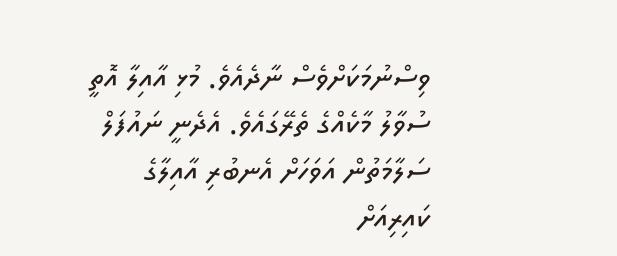ވިސްނުމަކަށްވެސް ނާދެއެވެ. މުޅި އާއިލާ އޮތީ ސުވާލު މާކެއްގެ ތެރޭގައެވެ. އެދެނީ ނައުފަލް ސަލާމަތުން އަވަހަށް އެނބުރި އާއިލާގެ ކައިރިއަށް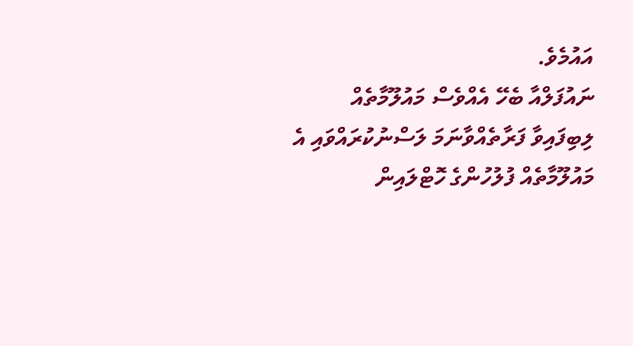އައުމެވެ.
ނައުފަލްއާ ބެހޭ އެއްވެސް މައުލޫމާތެއް ލިބިފައިވާ ފަރާތެއްވާނަމަ ލަސްނުކުރައްވައި އެ މައުލޫމާތެއް ފުލުހުންގެ ހޮޓްލައިން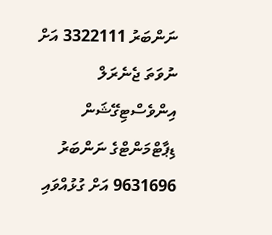ނަންބަރު 3322111 އަށް ނުވަތަ ޖެނެރަލް އިންވެސްޓިގޭޝަން ޑިޕާޓްމަންޓްގެ ނަންބަރު 9631696 އަށް ގުޅުއްވައި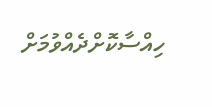ހިއްސާކޮށްދެއްވުމަށް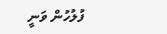ފުލުހުން ވަނީ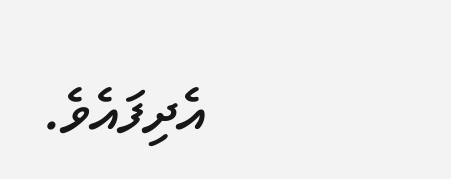އެދިފައެވެ.